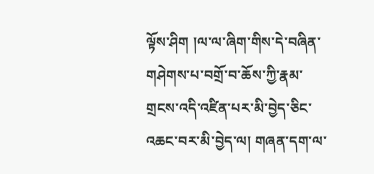ལྟོས་ཤིག །ལ་ལ་ཞིག་གིས་དེ་བཞིན་གཤེགས་པ་བགྲོ་བ་ཆོས་ཀྱི་རྣམ་གྲངས་འདི་འཛིན་པར་མི་བྱེད་ཅིང་འཆང་བར་མི་བྱེད་ལ། གཞན་དག་ལ་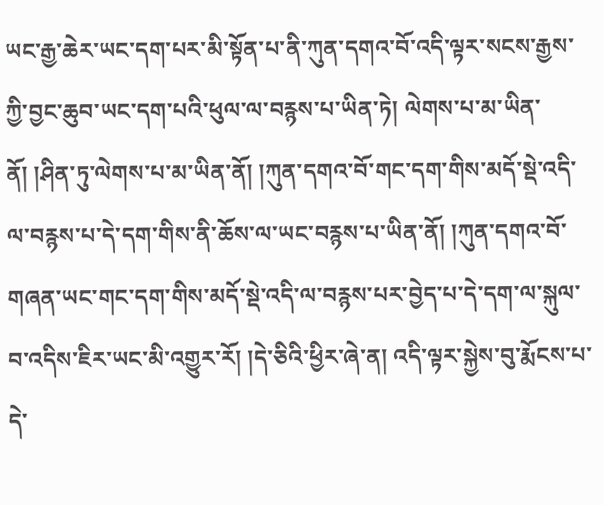ཡང་རྒྱ་ཆེར་ཡང་དག་པར་མི་སྟོན་པ་ནི་ཀུན་དགའ་བོ་འདི་ལྟར་སངས་རྒྱས་ཀྱི་བྱང་ཆུབ་ཡང་དག་པའི་ཕུལ་ལ་བརྙས་པ་ཡིན་ཏེ། ལེགས་པ་མ་ཡིན་ནོ། །ཤིན་ཏུ་ལེགས་པ་མ་ཡིན་ནོ། །ཀུན་དགའ་བོ་གང་དག་གིས་མདོ་སྡེ་འདི་ལ་བརྙས་པ་དེ་དག་གིས་ནི་ཆོས་ལ་ཡང་བརྙས་པ་ཡིན་ནོ། །ཀུན་དགའ་བོ་གཞན་ཡང་གང་དག་གིས་མདོ་སྡེ་འདི་ལ་བརྙས་པར་བྱེད་པ་དེ་དག་ལ་སྐུལ་བ་འདིས་ཇིར་ཡང་མི་འགྱུར་རོ། །དེ་ཅིའི་ཕྱིར་ཞེ་ན། འདི་ལྟར་སྐྱེས་བུ་རྨོངས་པ་དེ་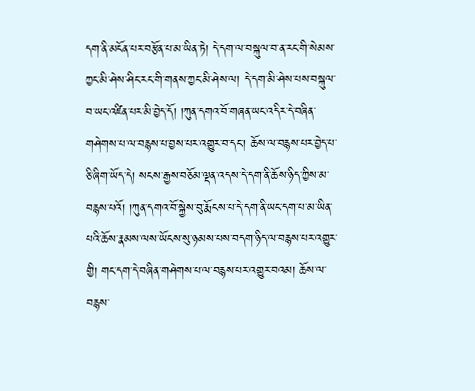དག་ནི་མངོན་པར་བརྩོན་པ་མ་ཡིན་ཏེ། དེ་དག་ལ་བསྐུལ་བ་ན་རང་གི་སེམས་ཀྱང་མི་ཤེས་ཤིང་རང་གི་གནས་ཀྱང་མི་ཤེས་ལ། དེ་དག་མི་ཤེས་པས་བསྐུལ་བ་ཡང་འཛིན་པར་མི་བྱེད་དོ། །ཀུན་དགའ་བོ་གཞན་ཡང་འདིར་དེ་བཞིན་གཤེགས་པ་ལ་བརྙས་པ་བྱས་པར་འགྱུར་བ་དང་། ཆོས་ལ་བརྙས་པར་བྱེད་པ་ཅི་ཞིག་ཡོད་དེ། སངས་རྒྱས་བཅོམ་ལྡན་འདས་དེ་དག་ནི་ཆོས་ཉིད་ཀྱིས་མ་བརྙས་པའོ། །ཀུན་དགའ་བོ་སྐྱེས་བུ་རྨོངས་པ་དེ་དག་ནི་ཡང་དག་པ་མ་ཡིན་པའི་ཆོས་རྣམས་ལས་ཡོངས་སུ་ཉམས་པས་བདག་ཉིད་ལ་བརྙས་པར་འགྱུར་གྱི། གང་དག་དེ་བཞིན་གཤེགས་པ་ལ་བརྙས་པར་འགྱུར་བའམ། ཆོས་ལ་བརྙས་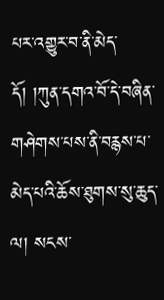པར་འགྱུར་བ་ནི་མེད་དོ། །ཀུན་དགའ་བོ་དེ་བཞིན་གཤེགས་པས་ནི་བརྙས་པ་མེད་པའི་ཆོས་ཐུགས་སུ་ཆུད་ལ། སངས་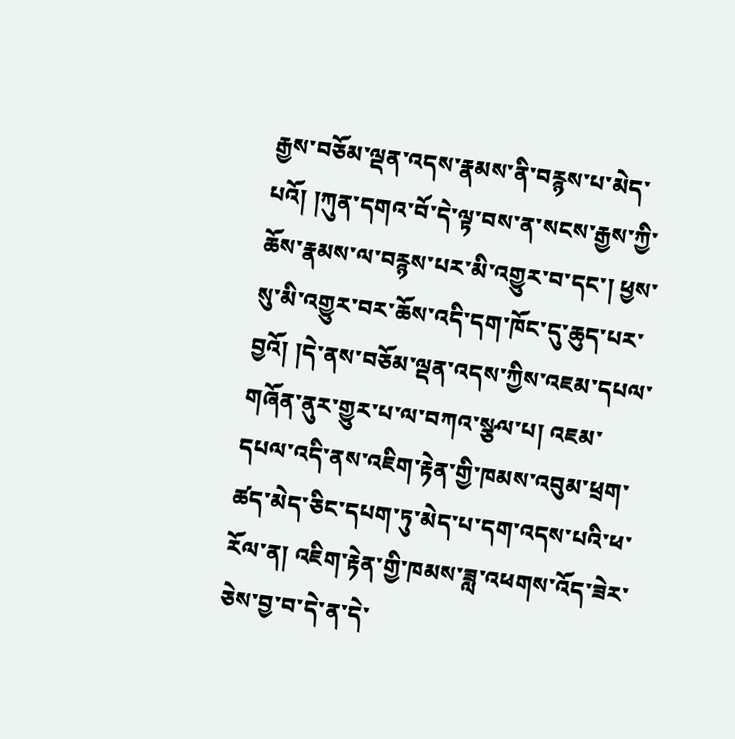རྒྱས་བཅོམ་ལྡན་འདས་རྣམས་ནི་བརྙས་པ་མེད་པའོ། །ཀུན་དགའ་བོ་དེ་ལྟ་བས་ན་སངས་རྒྱས་ཀྱི་ཆོས་རྣམས་ལ་བརྙས་པར་མི་འགྱུར་བ་དང་། ཕྱས་སུ་མི་འགྱུར་བར་ཆོས་འདི་དག་ཁོང་དུ་ཆུད་པར་བྱའོ། །དེ་ནས་བཅོམ་ལྡན་འདས་ཀྱིས་འཇམ་དཔལ་གཞོན་ནུར་གྱུར་པ་ལ་བཀའ་སྩལ་པ། འཇམ་དཔལ་འདི་ནས་འཇིག་རྟེན་གྱི་ཁམས་འབུམ་ཕྲག་ཚད་མེད་ཅིང་དཔག་ཏུ་མེད་པ་དག་འདས་པའི་ཕ་རོལ་ན། འཇིག་རྟེན་གྱི་ཁམས་ཟླ་འཕགས་འོད་ཟེར་ཅེས་བྱ་བ་དེ་ན་དེ་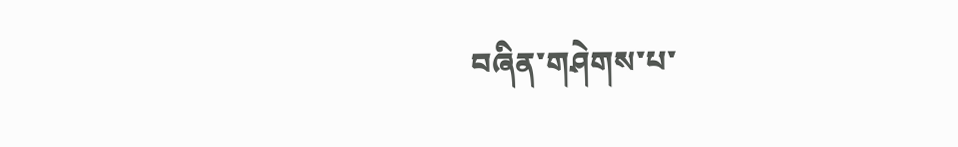བཞིན་གཤེགས་པ་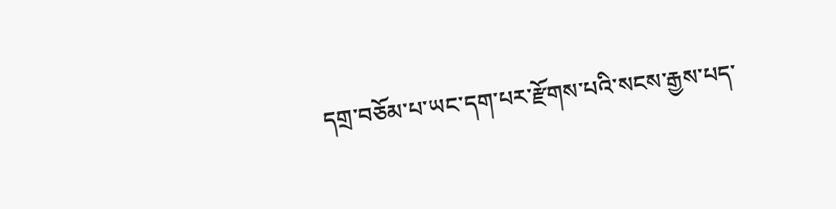དགྲ་བཅོམ་པ་ཡང་དག་པར་རྫོགས་པའི་སངས་རྒྱས་པད་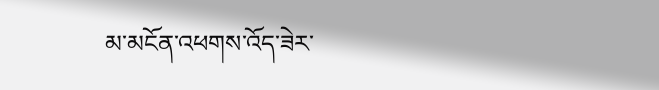མ་མངོན་འཕགས་འོད་ཟེར་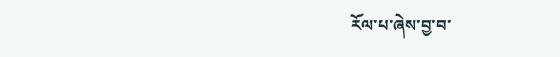རོལ་པ་ཞེས་བྱ་བ་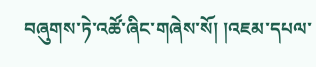བཞུགས་ཏེ་འཚོ་ཞིང་གཞེས་སོ། །འཇམ་དཔལ་